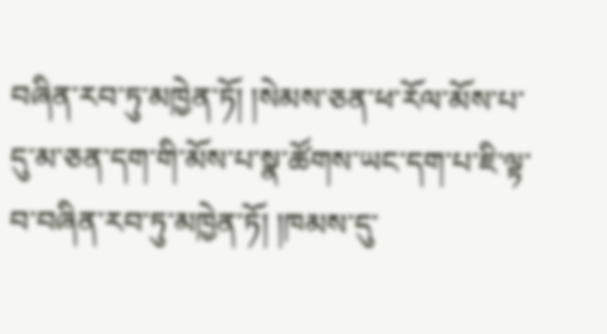བཞིན་རབ་ཏུ་མཁྱེན་ཏོ། །སེམས་ཅན་ཕ་རོལ་མོས་པ་དུ་མ་ཅན་དག་གི་མོས་པ་སྣ་ཚོགས་ཡང་དག་པ་ཇི་ལྟ་བ་བཞིན་རབ་ཏུ་མཁྱེན་ཏོ། །ཁམས་དུ་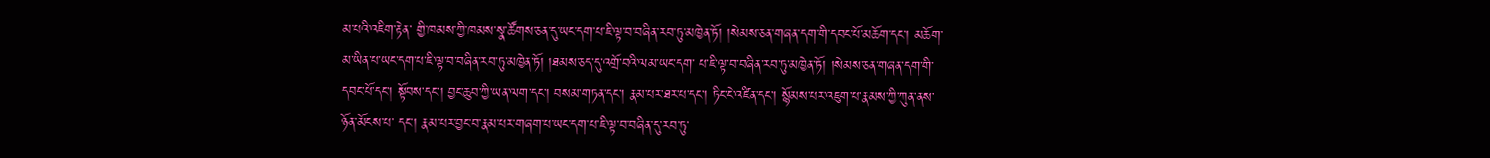མ་པའི་འཇིག་རྟེན་ གྱི་ཁམས་ཀྱི་ཁམས་སྣ་ཚོགས་ཅན་དུ་ཡང་དག་པ་ཇི་ལྟ་བ་བཞིན་རབ་ཏུ་མཁྱེན་ཏོ། །སེམས་ཅན་གཞན་དག་གི་དབང་པོ་མཆོག་དང་། མཆོག་མ་ཡིན་པ་ཡང་དག་པ་ཇི་ལྟ་བ་བཞིན་རབ་ཏུ་མཁྱེན་ཏོ། །ཐམས་ཅད་དུ་འགྲོ་བའི་ལམ་ཡང་དག་ པ་ཇི་ལྟ་བ་བཞིན་རབ་ཏུ་མཁྱེན་ཏོ། །སེམས་ཅན་གཞན་དག་གི་དབང་པོ་དང་། སྟོབས་དང་། བྱང་ཆུབ་ཀྱི་ཡན་ལག་དང་། བསམ་གཏན་དང་། རྣམ་པར་ཐར་པ་དང་། ཏིང་ངེ་འཛིན་དང་། སྙོམས་པར་འཇུག་པ་རྣམས་ཀྱི་ཀུན་ནས་ཉོན་མོངས་པ་ དང་། རྣམ་པར་བྱང་བ་རྣམ་པར་གཞག་པ་ཡང་དག་པ་ཇི་ལྟ་བ་བཞིན་དུ་རབ་ཏུ་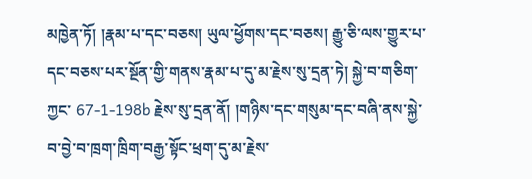མཁྱེན་ཏོ། །རྣམ་པ་དང་བཅས། ཡུལ་ཕྱོགས་དང་བཅས། རྒྱུ་ཅི་ལས་གྱུར་པ་དང་བཅས་པར་སྔོན་གྱི་གནས་རྣམ་པ་དུ་མ་རྗེས་སུ་དྲན་ཏེ། སྐྱེ་བ་གཅིག་ཀྱང་ 67-1-198b རྗེས་སུ་དྲན་ནོ། །གཉིས་དང་གསུམ་དང་བཞི་ནས་སྐྱེ་བ་བྱེ་བ་ཁྲག་ཁྲིག་བརྒྱ་སྟོང་ཕྲག་དུ་མ་རྗེས་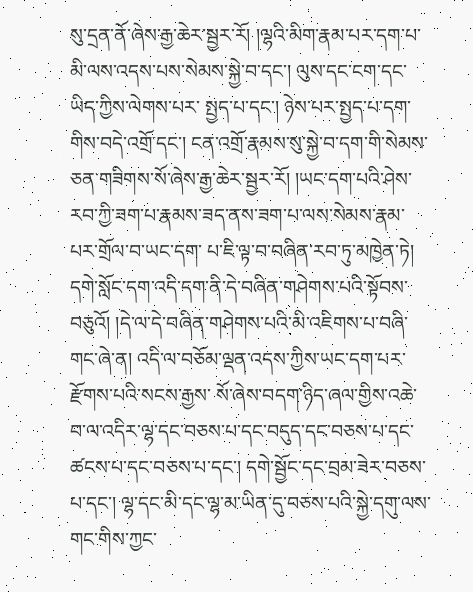སུ་དྲན་ནོ་ཞེས་རྒྱ་ཆེར་སྦྱར་རོ། །ལྷའི་མིག་རྣམ་པར་དག་པ་མི་ལས་འདས་པས་སེམས་སྐྱེ་བ་དང་། ལུས་དང་ངག་དང་ཡིད་ཀྱིས་ལེགས་པར་ སྤྱད་པ་དང་། ཉེས་པར་སྤྱད་པ་དག་གིས་བདེ་འགྲོ་དང་། ངན་འགྲོ་རྣམས་སུ་སྐྱེ་བ་དག་གི་སེམས་ཅན་གཟིགས་སོ་ཞེས་རྒྱ་ཆེར་སྦྱར་རོ། །ཡང་དག་པའི་ཤེས་རབ་ཀྱི་ཟག་པ་རྣམས་ཟད་ནས་ཟག་པ་ལས་སེམས་རྣམ་པར་གྲོལ་བ་ཡང་དག་ པ་ཇི་ལྟ་བ་བཞིན་རབ་ཏུ་མཁྱེན་ཏེ། དགེ་སློང་དག་འདི་དག་ནི་དེ་བཞིན་གཤེགས་པའི་སྟོབས་བཅུའོ། །དེ་ལ་དེ་བཞིན་གཤེགས་པའི་མི་འཇིགས་པ་བཞི་གང་ཞེ་ན། འདི་ལ་བཅོམ་ལྡན་འདས་ཀྱིས་ཡང་དག་པར་རྫོགས་པའི་སངས་རྒྱས་ སོ་ཞེས་བདག་ཉིད་ཞལ་གྱིས་འཆེ་བ་ལ་འདིར་ལྷ་དང་བཅས་པ་དང་བདུད་དང་བཅས་པ་དང་ཚངས་པ་དང་བཅས་པ་དང་། དགེ་སྦྱོང་དང་བྲམ་ཟེར་བཅས་པ་དང་། ལྷ་དང་མི་དང་ལྷ་མ་ཡིན་དུ་བཅས་པའི་སྐྱེ་དགུ་ལས་གང་གིས་ཀྱང་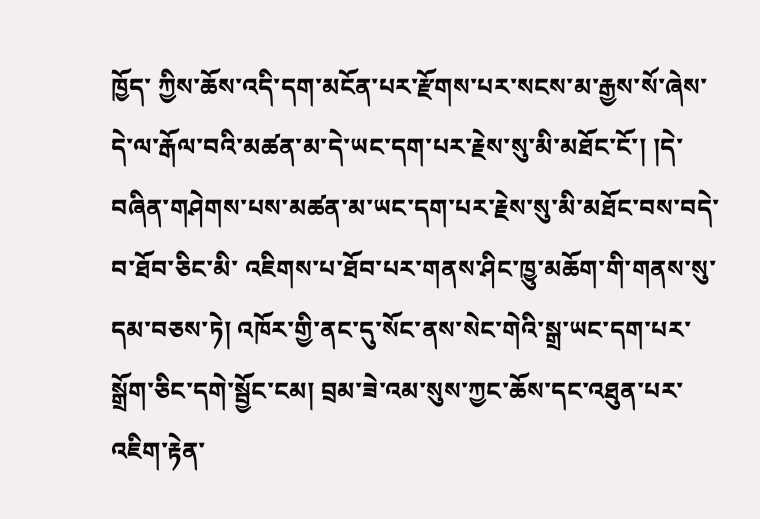ཁྱོད་ ཀྱིས་ཆོས་འདི་དག་མངོན་པར་རྫོགས་པར་སངས་མ་རྒྱས་སོ་ཞེས་དེ་ལ་རྒོལ་བའི་མཚན་མ་དེ་ཡང་དག་པར་རྗེས་སུ་མི་མཐོང་ངོ་། །དེ་བཞིན་གཤེགས་པས་མཚན་མ་ཡང་དག་པར་རྗེས་སུ་མི་མཐོང་བས་བདེ་བ་ཐོབ་ཅིང་མི་ འཇིགས་པ་ཐོབ་པར་གནས་ཤིང་ཁྱུ་མཆོག་གི་གནས་སུ་དམ་བཅས་ཏེ། འཁོར་གྱི་ནང་དུ་སོང་ནས་སེང་གེའི་སྒྲ་ཡང་དག་པར་སྒྲོག་ཅིང་དགེ་སྦྱོང་ངམ། བྲམ་ཟེ་འམ་སུས་ཀྱང་ཆོས་དང་འཐུན་པར་འཇིག་རྟེན་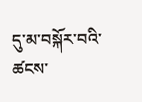དུ་མ་བསྐོར་བའི་ཚངས་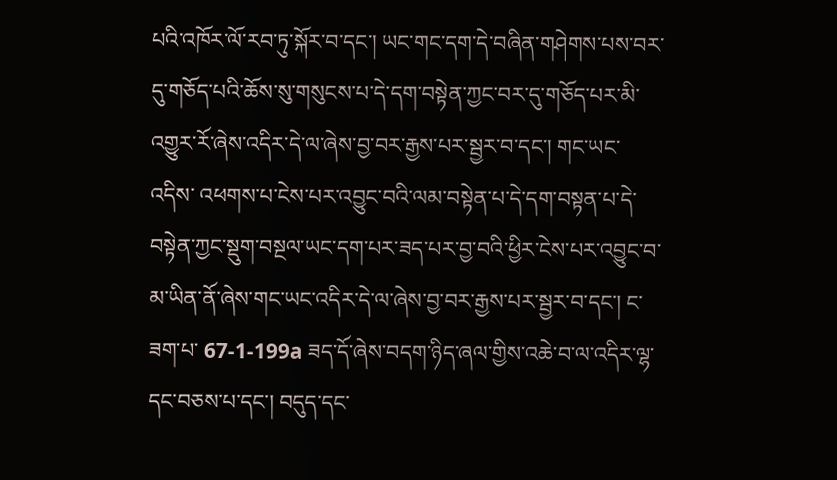པའི་འཁོར་ལོ་རབ་ཏུ་སྐོར་བ་དང་། ཡང་གང་དག་དེ་བཞིན་གཤེགས་པས་བར་དུ་གཅོད་པའི་ཆོས་སུ་གསུངས་པ་དེ་དག་བསྟེན་ཀྱང་བར་དུ་གཅོད་པར་མི་འགྱུར་རོ་ཞེས་འདིར་དེ་ལ་ཞེས་བྱ་བར་རྒྱས་པར་སྦྱར་བ་དང་། གང་ཡང་འདིས་ འཕགས་པ་ངེས་པར་འབྱུང་བའི་ལམ་བསྟེན་པ་དེ་དག་བསྟན་པ་དེ་བསྟེན་ཀྱང་སྡུག་བསྔལ་ཡང་དག་པར་ཟད་པར་བྱ་བའི་ཕྱིར་ངེས་པར་འབྱུང་བ་མ་ཡིན་ནོ་ཞེས་གང་ཡང་འདིར་དེ་ལ་ཞེས་བྱ་བར་རྒྱས་པར་སྦྱར་བ་དང་། ང་ཟག་པ་ 67-1-199a ཟད་དོ་ཞེས་བདག་ཉིད་ཞལ་གྱིས་འཆེ་བ་ལ་འདིར་ལྷ་དང་བཅས་པ་དང་། བདུད་དང་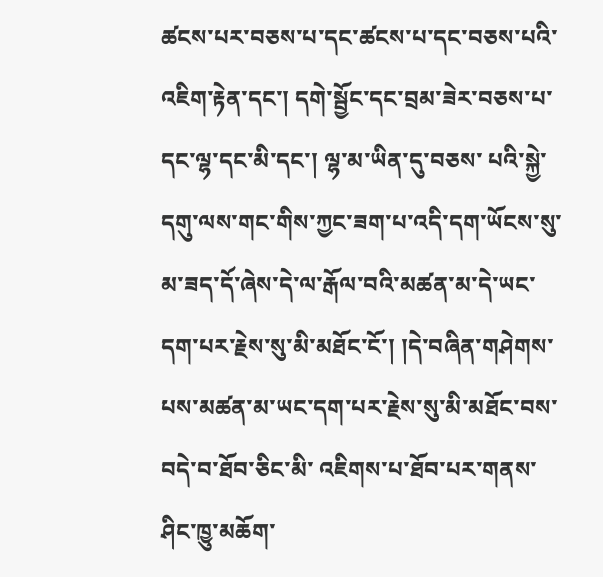ཚངས་པར་བཅས་པ་དང་ཚངས་པ་དང་བཅས་པའི་འཇིག་རྟེན་དང་། དགེ་སྦྱོང་དང་བྲམ་ཟེར་བཅས་པ་དང་ལྷ་དང་མི་དང་། ལྷ་མ་ཡིན་དུ་བཅས་ པའི་སྐྱེ་དགུ་ལས་གང་གིས་ཀྱང་ཟག་པ་འདི་དག་ཡོངས་སུ་མ་ཟད་དོ་ཞེས་དེ་ལ་རྒོལ་བའི་མཚན་མ་དེ་ཡང་དག་པར་རྗེས་སུ་མི་མཐོང་ངོ་། །དེ་བཞིན་གཤེགས་པས་མཚན་མ་ཡང་དག་པར་རྗེས་སུ་མི་མཐོང་བས་བདེ་བ་ཐོབ་ཅིང་མི་ འཇིགས་པ་ཐོབ་པར་གནས་ཤིང་ཁྱུ་མཆོག་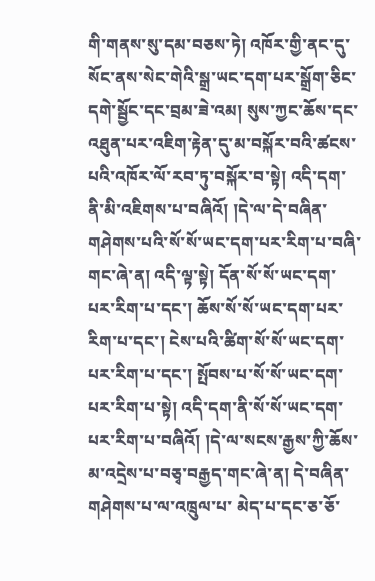གི་གནས་སུ་དམ་བཅས་ཏེ། འཁོར་གྱི་ནང་དུ་སོང་ནས་སེང་གེའི་སྒྲ་ཡང་དག་པར་སྒྲོག་ཅིང་དགེ་སྦྱོང་དང་བྲམ་ཟེ་འམ། སུས་ཀྱང་ཆོས་དང་འཐུན་པར་འཇིག་རྟེན་དུ་མ་བསྐོར་བའི་ཚངས་ པའི་འཁོར་ལོ་རབ་ཏུ་བསྐོར་བ་སྟེ། འདི་དག་ནི་མི་འཇིགས་པ་བཞིའོ། །དེ་ལ་དེ་བཞིན་གཤེགས་པའི་སོ་སོ་ཡང་དག་པར་རིག་པ་བཞི་གང་ཞེ་ན། འདི་ལྟ་སྟེ། དོན་སོ་སོ་ཡང་དག་པར་རིག་པ་དང་། ཆོས་སོ་སོ་ཡང་དག་པར་རིག་པ་དང་། ངེས་པའི་ཚིག་སོ་སོ་ཡང་དག་པར་རིག་པ་དང་། སྤོབས་པ་སོ་སོ་ཡང་དག་པར་རིག་པ་སྟེ། འདི་དག་ནི་སོ་སོ་ཡང་དག་པར་རིག་པ་བཞིའོ། །དེ་ལ་སངས་རྒྱས་ཀྱི་ཆོས་མ་འདྲེས་པ་བཅྭ་བརྒྱད་གང་ཞེ་ན། དེ་བཞིན་གཤེགས་པ་ལ་འཁྲུལ་པ་ མེད་པ་དང་ཅ་ཅོ་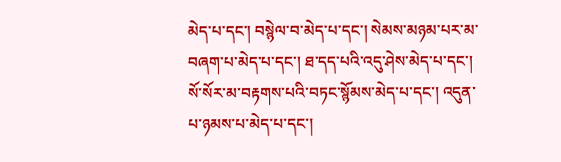མེད་པ་དང་། བསྙེལ་བ་མེད་པ་དང་། སེམས་མཉམ་པར་མ་བཞག་པ་མེད་པ་དང་། ཐ་དད་པའི་འདུ་ཤེས་མེད་པ་དང་། སོ་སོར་མ་བརྟགས་པའི་བཏང་སྙོམས་མེད་པ་དང་། འདུན་པ་ཉམས་པ་མེད་པ་དང་།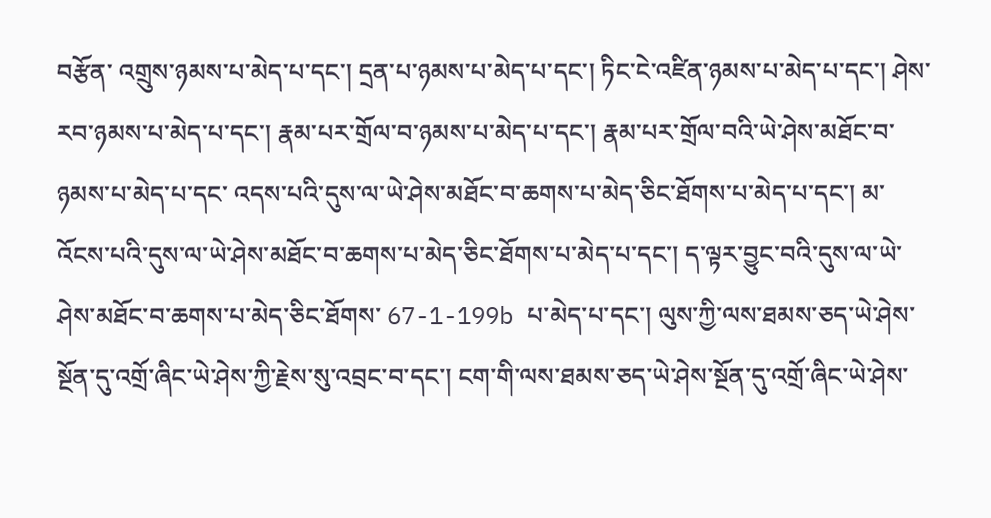བརྩོན་ འགྲུས་ཉམས་པ་མེད་པ་དང་། དྲན་པ་ཉམས་པ་མེད་པ་དང་། ཏིང་ངེ་འཛིན་ཉམས་པ་མེད་པ་དང་། ཤེས་རབ་ཉམས་པ་མེད་པ་དང་། རྣམ་པར་གྲོལ་བ་ཉམས་པ་མེད་པ་དང་། རྣམ་པར་གྲོལ་བའི་ཡེ་ཤེས་མཐོང་བ་ཉམས་པ་མེད་པ་དང་ འདས་པའི་དུས་ལ་ཡེ་ཤེས་མཐོང་བ་ཆགས་པ་མེད་ཅིང་ཐོགས་པ་མེད་པ་དང་། མ་འོངས་པའི་དུས་ལ་ཡེ་ཤེས་མཐོང་བ་ཆགས་པ་མེད་ཅིང་ཐོགས་པ་མེད་པ་དང་། ད་ལྟར་བྱུང་བའི་དུས་ལ་ཡེ་ཤེས་མཐོང་བ་ཆགས་པ་མེད་ཅིང་ཐོགས་ 67-1-199b པ་མེད་པ་དང་། ལུས་ཀྱི་ལས་ཐམས་ཅད་ཡེ་ཤེས་སྔོན་དུ་འགྲོ་ཞིང་ཡེ་ཤེས་ཀྱི་རྗེས་སུ་འབྲང་བ་དང་། ངག་གི་ལས་ཐམས་ཅད་ཡེ་ཤེས་སྔོན་དུ་འགྲོ་ཞིང་ཡེ་ཤེས་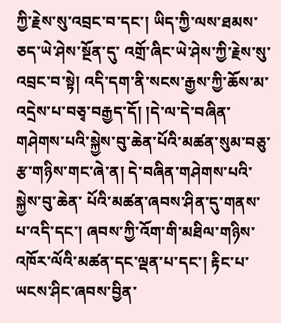ཀྱི་རྗེས་སུ་འབྲང་བ་དང་། ཡིད་ཀྱི་ལས་ཐམས་ཅད་ཡེ་ཤེས་སྔོན་དུ་ འགྲོ་ཞིང་ཡེ་ཤེས་ཀྱི་རྗེས་སུ་འབྲང་བ་སྟེ། འདི་དག་ནི་སངས་རྒྱས་ཀྱི་ཆོས་མ་འདྲེས་པ་བཅྭ་བརྒྱད་དོ། །དེ་ལ་དེ་བཞིན་གཤེགས་པའི་སྐྱེས་བུ་ཆེན་པོའི་མཚན་སུམ་བཅུ་རྩ་གཉིས་གང་ཞེ་ན། དེ་བཞིན་གཤེགས་པའི་སྐྱེས་བུ་ཆེན་ པོའི་མཚན་ཞབས་ཤིན་དུ་གནས་པ་འདི་དང་། ཞབས་ཀྱི་འོག་གི་མཐིལ་གཉིས་འཁོར་ལོའི་མཚན་དང་ལྡན་པ་དང་། རྟིང་པ་ཡངས་ཤིང་ཞབས་བྱིན་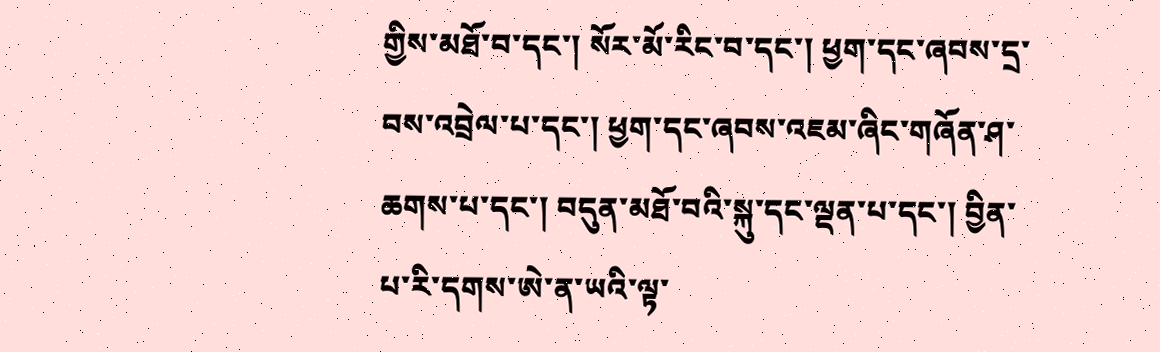གྱིས་མཐོ་བ་དང་། སོར་མོ་རིང་བ་དང་། ཕྱག་དང་ཞབས་དྲ་བས་འབྲེལ་པ་དང་། ཕྱག་དང་ཞབས་འཇམ་ཞིང་གཞོན་ཤ་ཆགས་པ་དང་། བདུན་མཐོ་བའི་སྐུ་དང་ལྡན་པ་དང་། བྱིན་པ་རི་དགས་ཨེ་ན་ཡའི་ལྟ་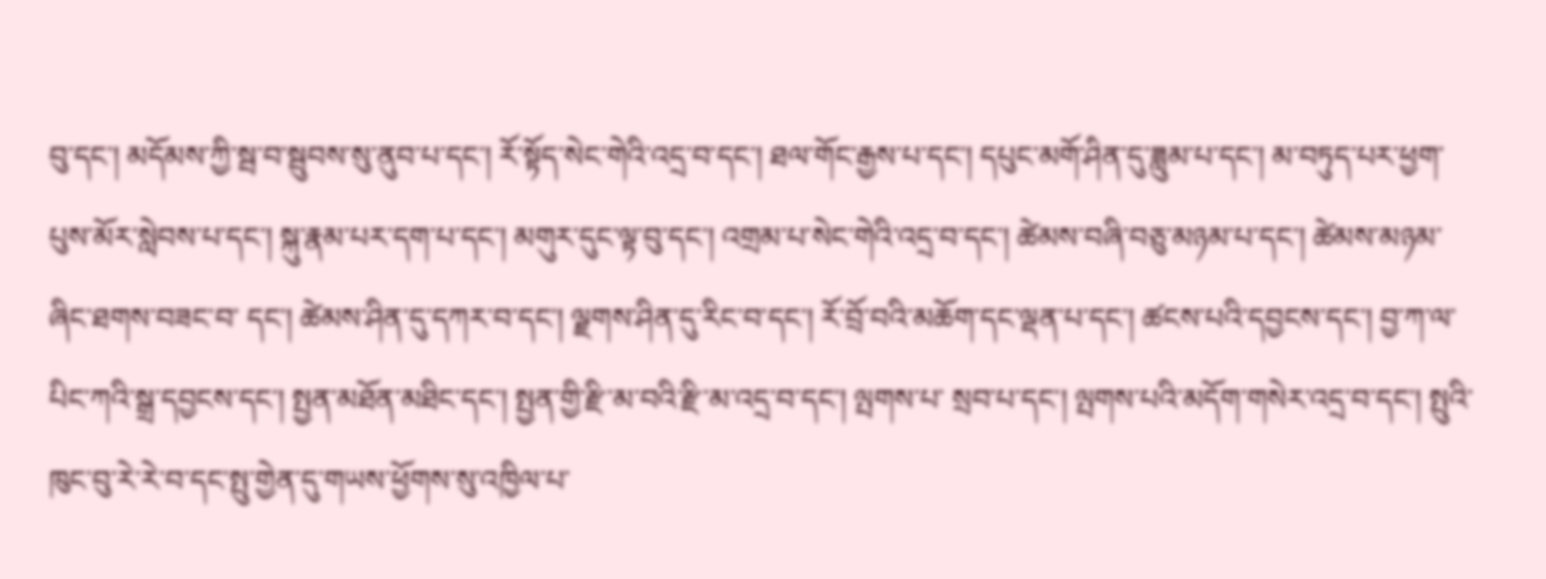བུ་དང་། མདོམས་ཀྱི་སྦ་བ་སྦུབས་སུ་ནུབ་པ་དང་། རོ་སྟོད་སེང་གེའི་འདྲ་བ་དང་། ཐལ་གོང་རྒྱས་པ་དང་། དཔུང་མགོ་ཤིན་དུ་ཟླུམ་པ་དང་། མ་བཏུད་པར་ཕྱག་པུས་མོར་སླེབས་པ་དང་། སྐུ་རྣམ་པར་དག་པ་དང་། མགུར་དུང་ལྟ་བུ་དང་། འགྲམ་པ་སེང་གེའི་འདྲ་བ་དང་། ཚེམས་བཞི་བཅུ་མཉམ་པ་དང་། ཚེམས་མཉམ་ཞིང་ཐགས་བཟང་བ་ དང་། ཚེམས་ཤིན་དུ་དཀར་བ་དང་། ལྗགས་ཤིན་དུ་རིང་བ་དང་། རོ་བྲོ་བའི་མཆོག་དང་ལྡན་པ་དང་། ཚངས་པའི་དབྱངས་དང་། བྱ་ཀ་ལ་པིང་ཀའི་སྒྲ་དབྱངས་དང་། སྤྱན་མཐོན་མཐིང་དང་། སྤྱན་གྱི་རྫི་མ་བའི་རྫི་མ་འདྲ་བ་དང་། ལྤགས་པ་ སྲབ་པ་དང་། ལྤགས་པའི་མདོག་གསེར་འདྲ་བ་དང་། སྤུའི་ཁུང་བུ་རེ་རེ་བ་དང་སྤུ་གྱེན་དུ་གཡས་ཕྱོགས་སུ་འཁྱིལ་པ་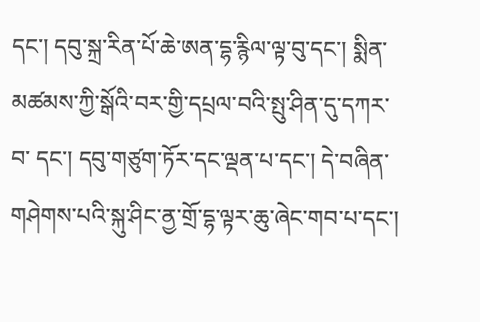དང་། དབུ་སྐྲ་རིན་པོ་ཆེ་ཨན་དྷ་རྙིལ་ལྟ་བུ་དང་། སྨིན་མཚམས་ཀྱི་སྒོའི་བར་གྱི་དཔྲལ་བའི་སྤུ་ཤིན་དུ་དཀར་བ་ དང་། དབུ་གཙུག་ཏོར་དང་ལྡན་པ་དང་། དེ་བཞིན་གཤེགས་པའི་སྐུ་ཤིང་ནྱ་གྲོ་དྷ་ལྟར་ཆུ་ཞེང་གབ་པ་དང་།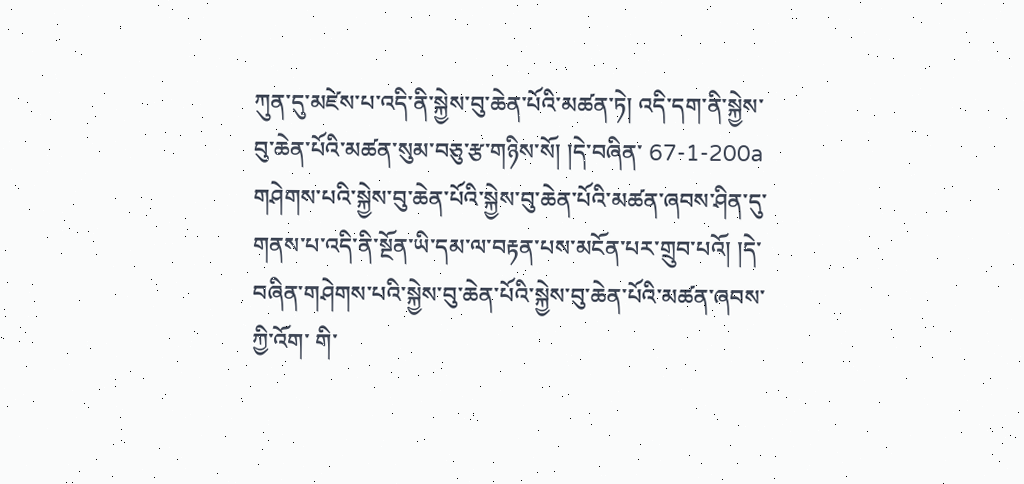ཀུན་དུ་མཛེས་པ་འདི་ནི་སྐྱེས་བུ་ཆེན་པོའི་མཚན་ཏེ། འདི་དག་ནི་སྐྱེས་བུ་ཆེན་པོའི་མཚན་སུམ་བཅུ་རྩ་གཉིས་སོ། །དེ་བཞིན་ 67-1-200a གཤེགས་པའི་སྐྱེས་བུ་ཆེན་པོའི་སྐྱེས་བུ་ཆེན་པོའི་མཚན་ཞབས་ཤིན་དུ་གནས་པ་འདི་ནི་སྔོན་ཡི་དམ་ལ་བརྟན་པས་མངོན་པར་གྲུབ་པའོ། །དེ་བཞིན་གཤེགས་པའི་སྐྱེས་བུ་ཆེན་པོའི་སྐྱེས་བུ་ཆེན་པོའི་མཚན་ཞབས་ཀྱི་འོག་ གི་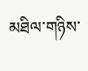མཐིལ་གཉིས་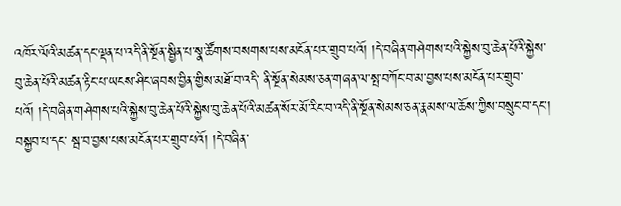འཁོར་ལོའི་མཚན་དང་ལྡན་པ་འདི་ནི་སྔོན་སྦྱིན་པ་སྣ་ཚོགས་བསགས་པས་མངོན་པར་གྲུབ་པའོ། །དེ་བཞིན་གཤེགས་པའི་སྐྱེས་བུ་ཆེན་པོའི་སྐྱེས་བུ་ཆེན་པོའི་མཚན་རྟིང་པ་ཡངས་ཤིང་ཞབས་བྱིན་གྱིས་མཐོ་བ་འདི་ ནི་སྔོན་སེམས་ཅན་གཞན་ལ་སྤ་བཀོང་བ་མ་བྱས་པས་མངོན་པར་གྲུབ་པའོ། །དེ་བཞིན་གཤེགས་པའི་སྐྱེས་བུ་ཆེན་པོའི་སྐྱེས་བུ་ཆེན་པོའི་མཚན་སོར་མོ་རིང་བ་འདི་ནི་སྔོན་སེམས་ཅན་རྣམས་ལ་ཆོས་ཀྱིས་བསྲུང་བ་དང་། བསྐྱབ་པ་དང་ སྦ་བ་བྱས་པས་མངོན་པར་གྲུབ་པའོ། །དེ་བཞིན་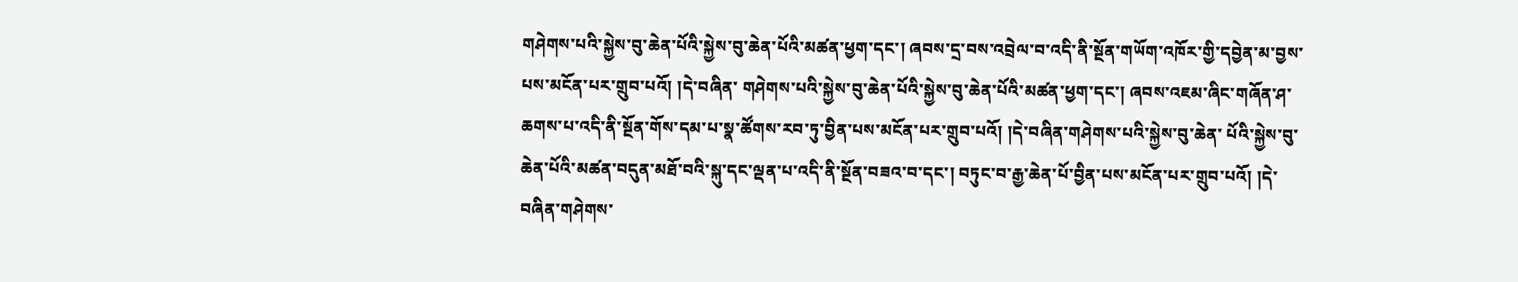གཤེགས་པའི་སྐྱེས་བུ་ཆེན་པོའི་སྐྱེས་བུ་ཆེན་པོའི་མཚན་ཕྱག་དང་། ཞབས་དྲ་བས་འབྲེལ་བ་འདི་ནི་སྔོན་གཡོག་འཁོར་གྱི་དབྱེན་མ་བྱས་པས་མངོན་པར་གྲུབ་པའོ། །དེ་བཞིན་ གཤེགས་པའི་སྐྱེས་བུ་ཆེན་པོའི་སྐྱེས་བུ་ཆེན་པོའི་མཚན་ཕྱག་དང་། ཞབས་འཇམ་ཞིང་གཞོན་ཤ་ཆགས་པ་འདི་ནི་སྔོན་གོས་དམ་པ་སྣ་ཚོགས་རབ་ཏུ་བྱིན་པས་མངོན་པར་གྲུབ་པའོ། །དེ་བཞིན་གཤེགས་པའི་སྐྱེས་བུ་ཆེན་ པོའི་སྐྱེས་བུ་ཆེན་པོའི་མཚན་བདུན་མཐོ་བའི་སྐུ་དང་ལྡན་པ་འདི་ནི་སྔོན་བཟའ་བ་དང་། བཏུང་བ་རྒྱ་ཆེན་པོ་བྱིན་པས་མངོན་པར་གྲུབ་པའོ། །དེ་བཞིན་གཤེགས་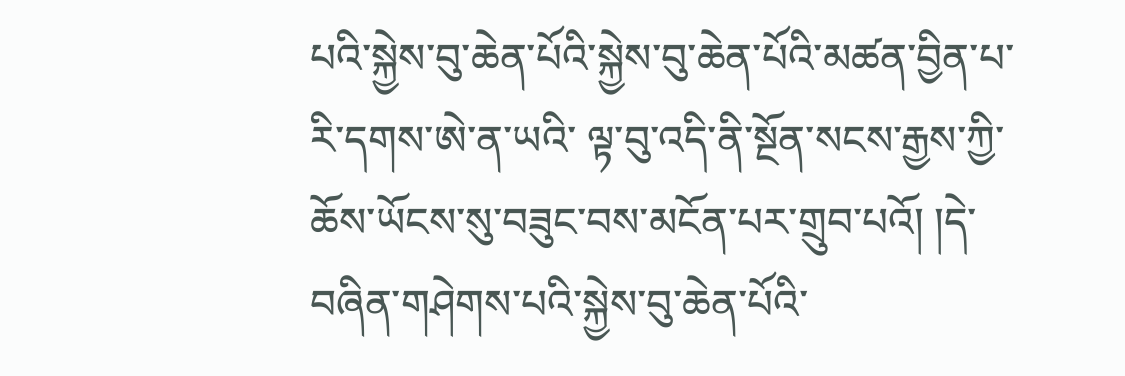པའི་སྐྱེས་བུ་ཆེན་པོའི་སྐྱེས་བུ་ཆེན་པོའི་མཚན་བྱིན་པ་རི་དགས་ཨེ་ན་ཡའི་ ལྟ་བུ་འདི་ནི་སྔོན་སངས་རྒྱས་ཀྱི་ཆོས་ཡོངས་སུ་བཟུང་བས་མངོན་པར་གྲུབ་པའོ། །དེ་བཞིན་གཤེགས་པའི་སྐྱེས་བུ་ཆེན་པོའི་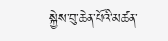སྐྱེས་བུ་ཆེན་པོའི་མཚན་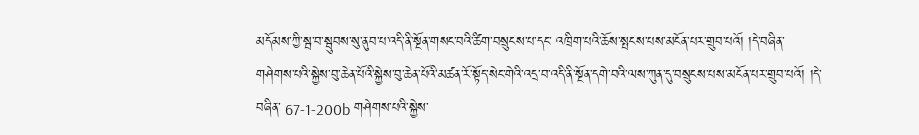མདོམས་ཀྱི་སྦ་བ་སྦུབས་སུ་ནུབ་པ་འདི་ནི་སྔོན་གསང་བའི་ཚིག་བསྲུངས་པ་དང་ འཁྲིག་པའི་ཆོས་སྤངས་པས་མངོན་པར་གྲུབ་པའོ། །དེ་བཞིན་གཤེགས་པའི་སྐྱེས་བུ་ཆེན་པོའི་སྐྱེས་བུ་ཆེན་པོའི་མཚན་རོ་སྟོད་སེང་གེའི་འདྲ་བ་འདི་ནི་སྔོན་དགེ་བའི་ལས་ཀུན་དུ་བསྲུངས་པས་མངོན་པར་གྲུབ་པའོ། །དེ་བཞིན་ 67-1-200b གཤེགས་པའི་སྐྱེས་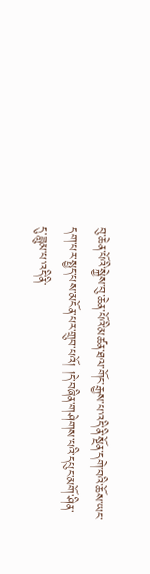བུ་ཆེན་པོའི་སྐྱེས་བུ་ཆེན་པོའི་མཚན་ཐལ་གོང་རྒྱས་པ་འདི་ནི་སྔོན་དགེ་བའི་ཆོས་ཡང་དག་པར་སྤྱད་པས་མངོན་པར་གྲུབ་པའོ། །དེ་བཞིན་གཤེགས་པའི་དཔུང་མགོ་ཤིན་དུ་ཟླུམ་པ་འདི་ནི་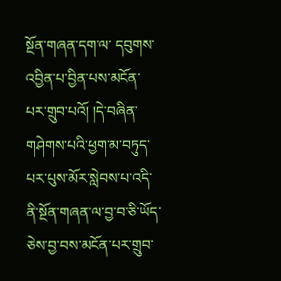སྔོན་གཞན་དག་ལ་ དབུགས་འབྱིན་པ་བྱིན་པས་མངོན་པར་གྲུབ་པའོ། །དེ་བཞིན་གཤེགས་པའི་ཕྱག་མ་བཏུད་པར་པུས་མོར་སླེབས་པ་འདི་ནི་སྔོན་གཞན་ལ་བྱ་བ་ཅི་ཡོད་ཅེས་བྱ་བས་མངོན་པར་གྲུབ་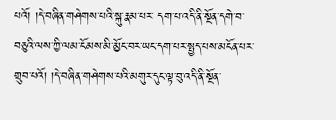པའོ། །དེ་བཞིན་གཤེགས་པའི་སྐུ་རྣམ་པར་ དག་པ་འདི་ནི་སྔོན་དགེ་བ་བཅུའི་ལས་ཀྱི་ལམ་ངོམས་མི་མྱོང་བར་ཡང་དག་པར་སྤྱད་པས་མངོན་པར་གྲུབ་པའོ། །དེ་བཞིན་གཤེགས་པའི་མགུར་དུང་ལྟ་བུ་འདི་ནི་སྔོན་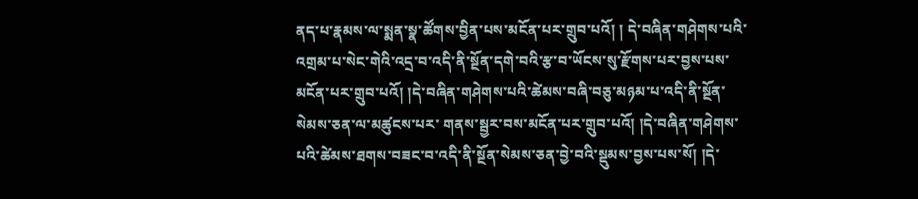ནད་པ་རྣམས་ལ་སྨན་སྣ་ཚོགས་བྱིན་པས་མངོན་པར་གྲུབ་པའོ། ། དེ་བཞིན་གཤེགས་པའི་འགྲམ་པ་སེང་གེའི་འདྲ་བ་འདི་ནི་སྔོན་དགེ་བའི་རྩ་བ་ཡོངས་སུ་རྫོགས་པར་བྱས་པས་མངོན་པར་གྲུབ་པའོ། །དེ་བཞིན་གཤེགས་པའི་ཚེམས་བཞི་བཅུ་མཉམ་པ་འདི་ནི་སྔོན་སེམས་ཅན་ལ་མཚུངས་པར་ གནས་སྦྱར་བས་མངོན་པར་གྲུབ་པའོ། །དེ་བཞིན་གཤེགས་པའི་ཚེམས་ཐགས་བཟང་བ་འདི་ནི་སྔོན་སེམས་ཅན་བྱེ་བའི་སྡུམས་བྱས་པས་སོ། །དེ་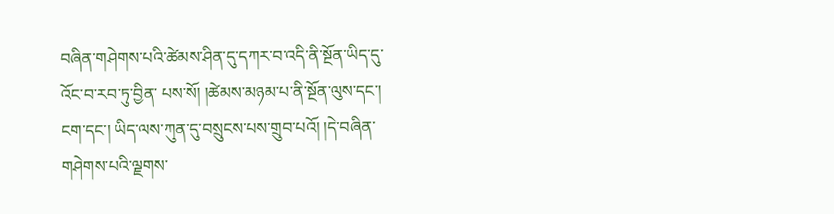བཞིན་གཤེགས་པའི་ཚེམས་ཤིན་དུ་དཀར་བ་འདི་ནི་སྔོན་ཡིད་དུ་འོང་བ་རབ་ཏུ་བྱིན་ པས་སོ། །ཚེམས་མཉམ་པ་ནི་སྔོན་ལུས་དང་། ངག་དང་། ཡིད་ལས་ཀུན་དུ་བསྲུངས་པས་གྲུབ་པའོ། །དེ་བཞིན་གཤེགས་པའི་ལྗགས་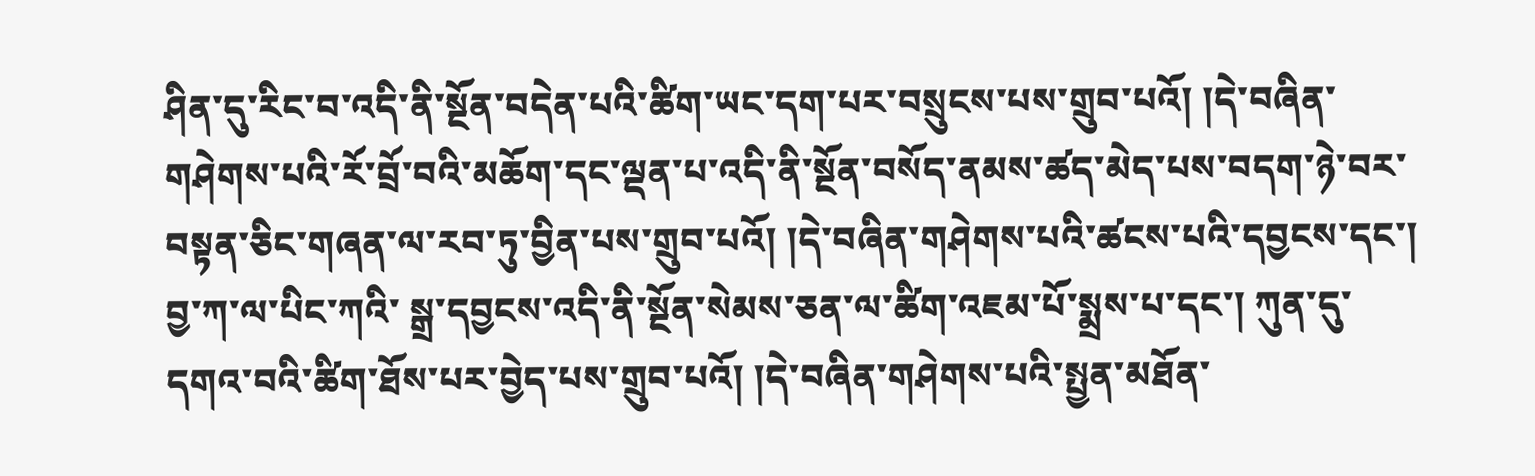ཤིན་དུ་རིང་བ་འདི་ནི་སྔོན་བདེན་པའི་ཚིག་ཡང་དག་པར་བསྲུངས་པས་གྲུབ་པའོ། །དེ་བཞིན་ གཤེགས་པའི་རོ་བྲོ་བའི་མཆོག་དང་ལྡན་པ་འདི་ནི་སྔོན་བསོད་ནམས་ཚད་མེད་པས་བདག་ཉེ་བར་བསྟན་ཅིང་གཞན་ལ་རབ་ཏུ་བྱིན་པས་གྲུབ་པའོ། །དེ་བཞིན་གཤེགས་པའི་ཚངས་པའི་དབྱངས་དང་། བྱ་ཀ་ལ་པིང་ཀའི་ སྒྲ་དབྱངས་འདི་ནི་སྔོན་སེམས་ཅན་ལ་ཚིག་འཇམ་པོ་སྨྲས་པ་དང་། ཀུན་དུ་དགའ་བའི་ཚིག་ཐོས་པར་བྱེད་པས་གྲུབ་པའོ། །དེ་བཞིན་གཤེགས་པའི་སྤྱན་མཐོན་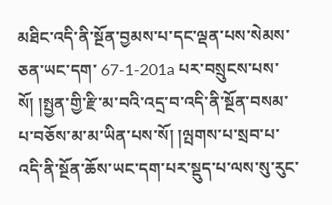མཐིང་འདི་ནི་སྔོན་བྱམས་པ་དང་ལྡན་པས་སེམས་ཅན་ཡང་དག་ 67-1-201a པར་བསྲུངས་པས་སོ། །སྤྱན་གྱི་རྫི་མ་བའི་འདྲ་བ་འདི་ནི་སྔོན་བསམ་པ་བཅོས་མ་མ་ཡིན་པས་སོ། །ལྤགས་པ་སྲབ་པ་འདི་ནི་སྔོན་ཆོས་ཡང་དག་པར་སྡུད་པ་ལས་སུ་རུང་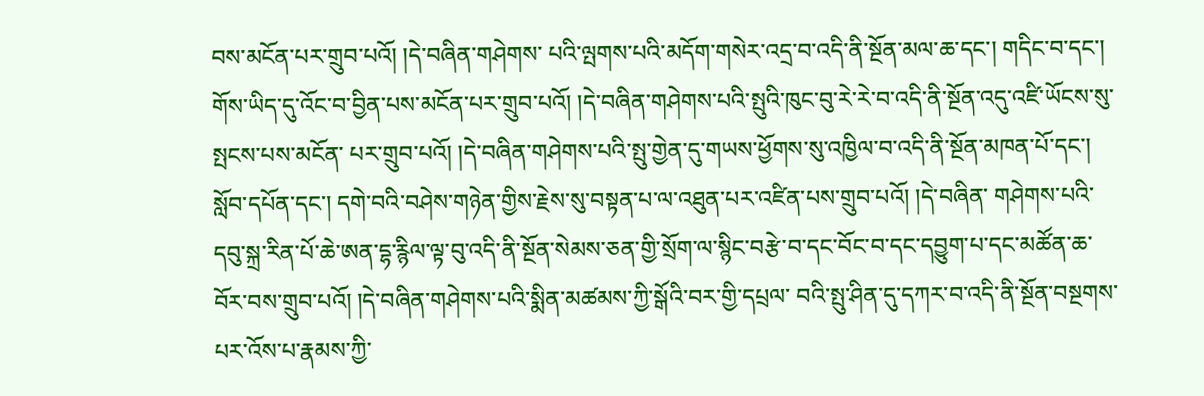བས་མངོན་པར་གྲུབ་པའོ། །དེ་བཞིན་གཤེགས་ པའི་ལྤགས་པའི་མདོག་གསེར་འདྲ་བ་འདི་ནི་སྔོན་མལ་ཆ་དང་། གདིང་བ་དང་། གོས་ཡིད་དུ་འོང་བ་བྱིན་པས་མངོན་པར་གྲུབ་པའོ། །དེ་བཞིན་གཤེགས་པའི་སྤུའི་ཁུང་བུ་རེ་རེ་བ་འདི་ནི་སྔོན་འདུ་འཛི་ཡོངས་སུ་སྤངས་པས་མངོན་ པར་གྲུབ་པའོ། །དེ་བཞིན་གཤེགས་པའི་སྤུ་གྱེན་དུ་གཡས་ཕྱོགས་སུ་འཁྱིལ་བ་འདི་ནི་སྔོན་མཁན་པོ་དང་། སློབ་དཔོན་དང་། དགེ་བའི་བཤེས་གཉེན་གྱིས་རྗེས་སུ་བསྟན་པ་ལ་འཐུན་པར་འཛིན་པས་གྲུབ་པའོ། །དེ་བཞིན་ གཤེགས་པའི་དབུ་སྐྲ་རིན་པོ་ཆེ་ཨན་དྷ་རྙིལ་ལྟ་བུ་འདི་ནི་སྔོན་སེམས་ཅན་གྱི་སྲོག་ལ་སྙིང་བརྩེ་བ་དང་བོང་བ་དང་དབྱུག་པ་དང་མཚོན་ཆ་བོར་བས་གྲུབ་པའོ། །དེ་བཞིན་གཤེགས་པའི་སྨིན་མཚམས་ཀྱི་སྒོའི་བར་གྱི་དཔྲལ་ བའི་སྤུ་ཤིན་དུ་དཀར་བ་འདི་ནི་སྔོན་བསྔགས་པར་འོས་པ་རྣམས་ཀྱི་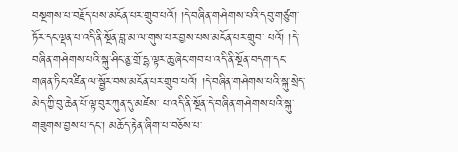བསྔགས་པ་བརྗོད་པས་མངོན་པར་གྲུབ་པའོ། །དེ་བཞིན་གཤེགས་པའི་དབུ་གཙུག་ཏོར་དང་ལྡན་པ་འདི་ནི་སྔོན་བླ་མ་ལ་གུས་པར་བྱས་པས་མངོན་པར་གྲུབ་ པའོ། །དེ་བཞིན་གཤེགས་པའི་སྐུ་ཤིང་ནྱ་གྲོ་དྷ་ལྟར་ཆུ་ཞེང་གབ་པ་འདི་ནི་སྔོན་བདག་དང་གཞན་ཏིང་འཛིན་ལ་སྦྱོར་བས་མངོན་པར་གྲུབ་པའོ། །དེ་བཞིན་གཤེགས་པའི་སྐུ་སྲེད་མེད་ཀྱི་བུ་ཆེན་པོ་ལྟ་བུར་ཀུན་དུ་མཛེས་ པ་འདི་ནི་སྔོན་དེ་བཞིན་གཤེགས་པའི་སྐུ་གཟུགས་བྱས་པ་དང་། མཆོད་རྟེན་ཞིག་པ་བཅོས་པ་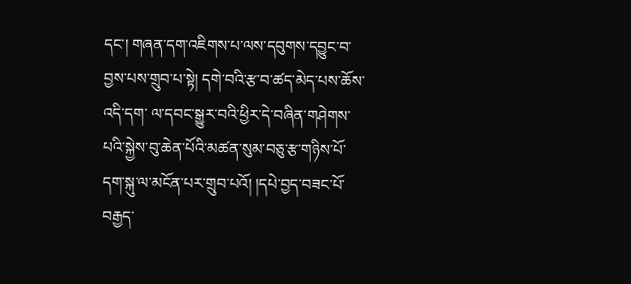དང་། གཞན་དག་འཇིགས་པ་ལས་དབུགས་དབྱུང་བ་བྱས་པས་གྲུབ་པ་སྟེ། དགེ་བའི་རྩ་བ་ཚད་མེད་པས་ཆོས་འདི་དག་ ལ་དབང་སྒྱུར་བའི་ཕྱིར་དེ་བཞིན་གཤེགས་པའི་སྐྱེས་བུ་ཆེན་པོའི་མཚན་སུམ་བཅུ་རྩ་གཉིས་པོ་དག་སྐུ་ལ་མངོན་པར་གྲུབ་པའོ། །དཔེ་བྱད་བཟང་པོ་བརྒྱད་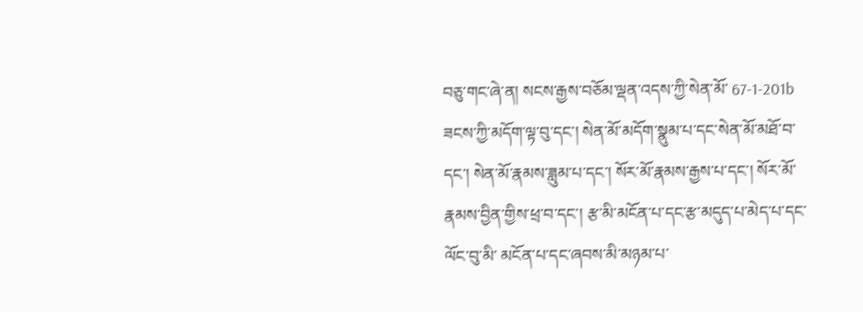བཅུ་གང་ཞེ་ན། སངས་རྒྱས་བཅོམ་ལྡན་འདས་ཀྱི་སེན་མོ་ 67-1-201b ཟངས་ཀྱི་མདོག་ལྟ་བུ་དང་། སེན་མོ་མདོག་སྣུམ་པ་དང་སེན་མོ་མཐོ་བ་དང་། སེན་མོ་རྣམས་ཟླུམ་པ་དང་། སོར་མོ་རྣམས་རྒྱས་པ་དང་། སོར་མོ་རྣམས་བྱིན་གྱིས་ཕྲ་བ་དང་། རྩ་མི་མངོན་པ་དང་རྩ་མདུད་པ་མེད་པ་དང་ལོང་བུ་མི་ མངོན་པ་དང་ཞབས་མི་མཉམ་པ་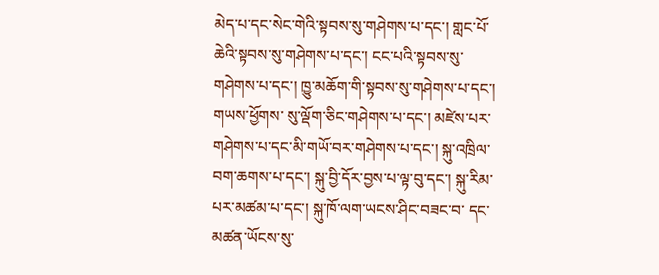མེད་པ་དང་སེང་གེའི་སྟབས་སུ་གཤེགས་པ་དང་། གླང་པོ་ཆེའི་སྟབས་སུ་གཤེགས་པ་དང་། ངང་པའི་སྟབས་སུ་གཤེགས་པ་དང་། ཁྱུ་མཆོག་གི་སྟབས་སུ་གཤེགས་པ་དང་། གཡས་ཕྱོགས་ སུ་ལྡོག་ཅིང་གཤེགས་པ་དང་། མཛེས་པར་གཤེགས་པ་དང་མི་གཡོ་བར་གཤེགས་པ་དང་། སྐུ་འཁྲིལ་བག་ཆགས་པ་དང་། སྐུ་བྱི་དོར་བྱས་པ་ལྟ་བུ་དང་། སྐུ་རིམ་པར་མཚམ་པ་དང་། སྐུ་ཁོ་ལག་ཡངས་ཤིང་བཟང་བ་ དང་མཚན་ཡོངས་སུ་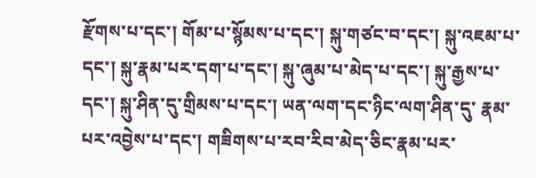རྫོགས་པ་དང་། གོམ་པ་སྙོམས་པ་དང་། སྐུ་གཙང་བ་དང་། སྐུ་འཇམ་པ་དང་། སྐུ་རྣམ་པར་དག་པ་དང་། སྐུ་ཞུམ་པ་མེད་པ་དང་། སྐུ་རྒྱས་པ་དང་། སྐུ་ཤིན་དུ་གྲིམས་པ་དང་། ཡན་ལག་དང་ཉིང་ལག་ཤིན་དུ་ རྣམ་པར་འབྱེས་པ་དང་། གཟིགས་པ་རབ་རིབ་མེད་ཅིང་རྣམ་པར་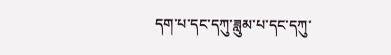དག་པ་དང་དཀུ་ཟླུམ་པ་དང་དཀུ་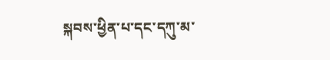སྐབས་ཕྱིན་པ་དང་དཀུ་མ་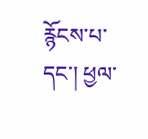རྙོངས་པ་དང་། ཕྱལ་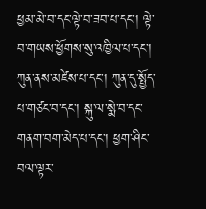ཕྱམ་མེ་བ་དང་ལྟེ་བ་ཟབ་པ་དང་། ལྟེ་བ་གཡས་ཕྱོགས་སུ་འཁྱིལ་པ་དང་། ཀུན་ནས་མཛེས་པ་དང་། ཀུན་དུ་སྤྱོད་པ་གཙང་བ་དང་། སྐུ་ལ་སྨེ་བ་དང་གནག་བག་མེད་པ་དང་། ཕྱག་ཤིང་བལ་ལྟར་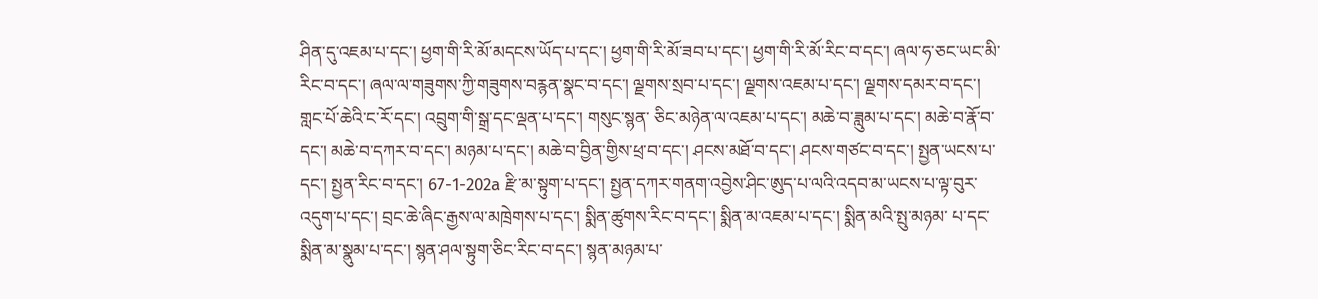ཤིན་དུ་འཇམ་པ་དང་། ཕྱག་གི་རི་མོ་མདངས་ཡོད་པ་དང་། ཕྱག་གི་རི་མོ་ཟབ་པ་དང་། ཕྱག་གི་རི་མོ་རིང་བ་དང་། ཞལ་ཧ་ཅང་ཡང་མི་རིང་བ་དང་། ཞལ་ལ་གཟུགས་ཀྱི་གཟུགས་བརྙན་སྣང་བ་དང་། ལྗགས་སྲབ་པ་དང་། ལྗགས་འཇམ་པ་དང་། ལྗགས་དམར་བ་དང་། གླང་པོ་ཆེའི་ང་རོ་དང་། འབྲུག་གི་སྒྲ་དང་ལྡན་པ་དང་། གསུང་སྙན་ ཅིང་མཉེན་ལ་འཇམ་པ་དང་། མཆེ་བ་ཟླུམ་པ་དང་། མཆེ་བ་རྣོ་བ་དང་། མཆེ་བ་དཀར་བ་དང་། མཉམ་པ་དང་། མཆེ་བ་བྱིན་གྱིས་ཕྲ་བ་དང་། ཤངས་མཐོ་བ་དང་། ཤངས་གཙང་བ་དང་། སྤྱན་ཡངས་པ་དང་། སྤྱན་རིང་བ་དང་། 67-1-202a རྫི་མ་སྟུག་པ་དང་། སྤྱན་དཀར་གནག་འབྱེས་ཤིང་ཨུད་པ་ལའི་འདབ་མ་ཡངས་པ་ལྟ་བུར་འདུག་པ་དང་། བྲང་ཆེ་ཞིང་རྒྱས་ལ་མཁྲེགས་པ་དང་། སྨིན་ཚུགས་རིང་བ་དང་། སྨིན་མ་འཇམ་པ་དང་། སྨིན་མའི་སྤུ་མཉམ་ པ་དང་སྨིན་མ་སྣུམ་པ་དང་། སྙན་ཤལ་སྟུག་ཅིང་རིང་བ་དང་། སྙན་མཉམ་པ་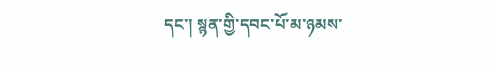དང་། སྙན་གྱི་དབང་པོ་མ་ཉམས་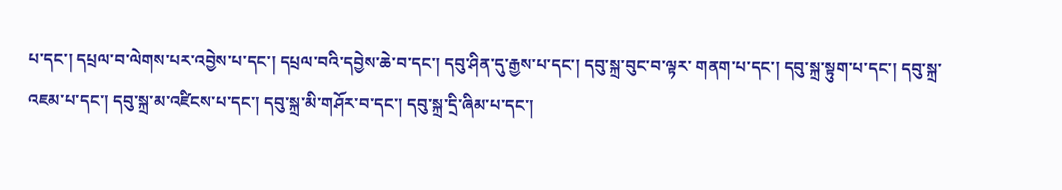པ་དང་། དཔྲལ་བ་ལེགས་པར་འབྱེས་པ་དང་། དཔྲལ་བའི་དབྱེས་ཆེ་བ་དང་། དབུ་ཤིན་དུ་རྒྱས་པ་དང་། དབུ་སྐྲ་བུང་བ་ལྟར་ གནག་པ་དང་། དབུ་སྐྲ་སྟུག་པ་དང་། དབུ་སྐྲ་འཇམ་པ་དང་། དབུ་སྐྲ་མ་འཛིངས་པ་དང་། དབུ་སྐྲ་མི་གཤོར་བ་དང་། དབུ་སྐྲ་དྲི་ཞིམ་པ་དང་།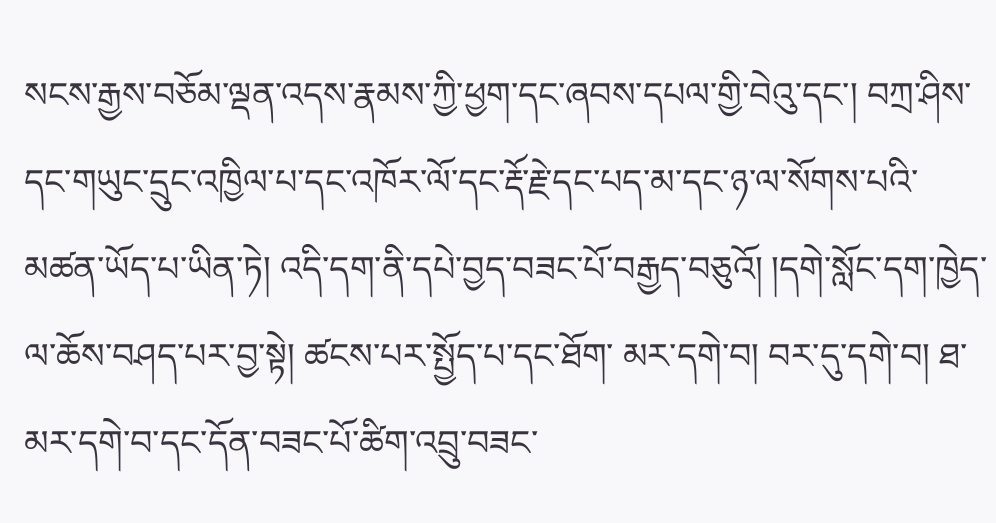སངས་རྒྱས་བཅོམ་ལྡན་འདས་རྣམས་ཀྱི་ཕྱག་དང་ཞབས་དཔལ་གྱི་བེའུ་དང་། བཀྲ་ཤིས་ དང་གཡུང་དྲུང་འཁྱིལ་པ་དང་འཁོར་ལོ་དང་རྡོ་རྗེ་དང་པད་མ་དང་ཉ་ལ་སོགས་པའི་མཚན་ཡོད་པ་ཡིན་ཏེ། འདི་དག་ནི་དཔེ་བྱད་བཟང་པོ་བརྒྱད་བཅུའོ། །དགེ་སློང་དག་ཁྱེད་ལ་ཆོས་བཤད་པར་བྱ་སྟེ། ཚངས་པར་སྤྱོད་པ་དང་ཐོག་ མར་དགེ་བ། བར་དུ་དགེ་བ། ཐ་མར་དགེ་བ་དང་དོན་བཟང་པོ་ཚིག་འབྲུ་བཟང་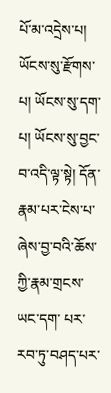པོ་མ་འདྲེས་པ། ཡོངས་སུ་རྫོགས་པ། ཡོངས་སུ་དག་པ། ཡོངས་སུ་བྱང་བ་འདི་ལྟ་སྟེ། དོན་རྣམ་པར་ངེས་པ་ཞེས་བྱ་བའི་ཆོས་ཀྱི་རྣམ་གྲངས་ཡང་དག་ པར་རབ་ཏུ་བཤད་པར་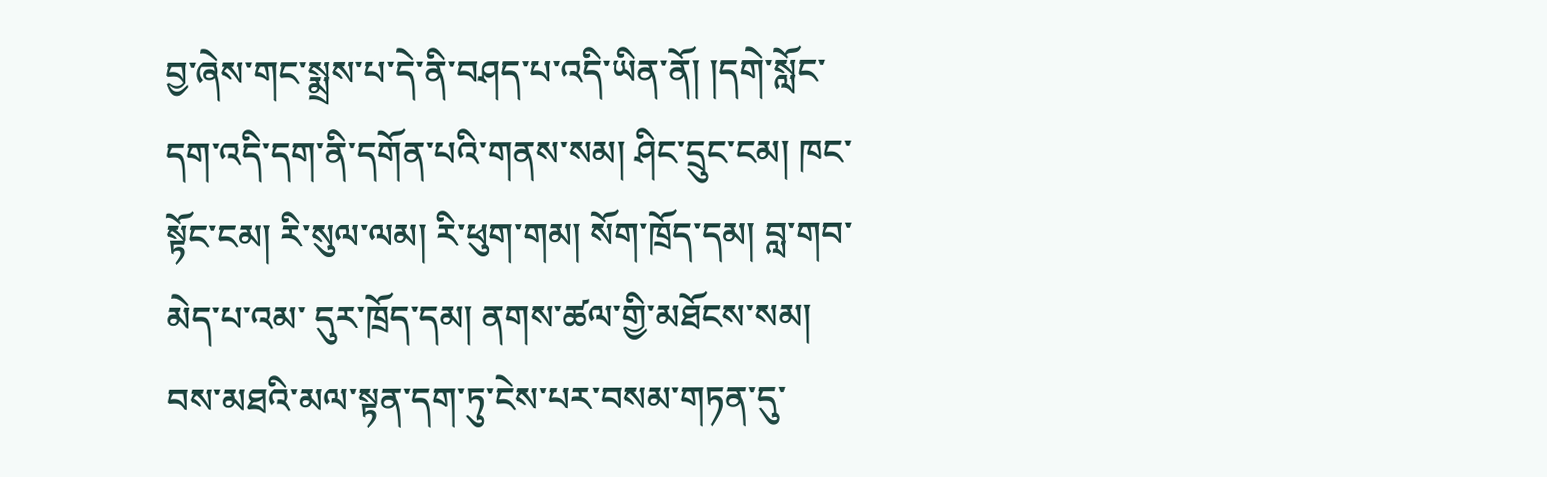བྱ་ཞེས་གང་སྨྲས་པ་དེ་ནི་བཤད་པ་འདི་ཡིན་ནོ། །དགེ་སློང་དག་འདི་དག་ནི་དགོན་པའི་གནས་སམ། ཤིང་དྲུང་ངམ། ཁང་སྟོང་ངམ། རི་སུལ་ལམ། རི་ཕུག་གམ། སོག་ཁྲོད་དམ། བླ་གབ་མེད་པ་འམ་ དུར་ཁྲོད་དམ། ནགས་ཚལ་གྱི་མཐོངས་སམ། བས་མཐའི་མལ་སྟན་དག་ཏུ་ངེས་པར་བསམ་གཏན་དུ་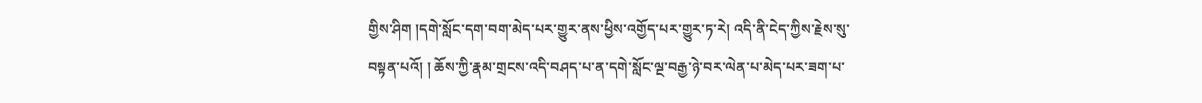གྱིས་ཤིག །དགེ་སློང་དག་བག་མེད་པར་གྱུར་ནས་ཕྱིས་འགྱོད་པར་གྱུར་ཏ་རེ། འདི་ནི་ངེད་ཀྱིས་རྗེས་སུ་བསྟན་པའོ། ། ཆོས་ཀྱི་རྣམ་གྲངས་འདི་བཤད་པ་ན་དགེ་སློང་ལྔ་བརྒྱ་ཉེ་བར་ལེན་པ་མེད་པར་ཟག་པ་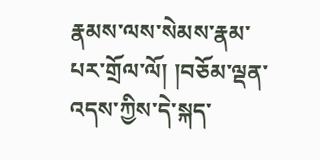རྣམས་ལས་སེམས་རྣམ་པར་གྲོལ་ལོ། །བཅོམ་ལྡན་འདས་ཀྱིས་དེ་སྐད་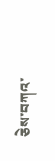ཅེས་བཀའ་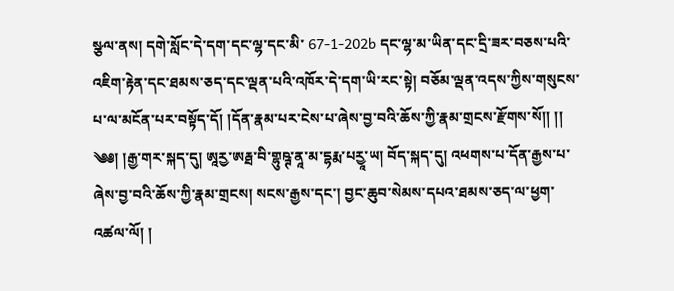སྩལ་ནས། དགེ་སློང་དེ་དག་དང་ལྷ་དང་མི་ 67-1-202b དང་ལྷ་མ་ཡིན་དང་དྲི་ཟར་བཅས་པའི་འཇིག་རྟེན་དང་ཐམས་ཅད་དང་ལྡན་པའི་འཁོར་དེ་དག་ཡི་རང་སྟེ། བཅོམ་ལྡན་འདས་ཀྱིས་གསུངས་པ་ལ་མངོན་པར་བསྟོད་དོ། །དོན་རྣམ་པར་ངེས་པ་ཞེས་བྱ་བའི་ཆོས་ཀྱི་རྣམ་གྲངས་རྫོགས་སོ།། །། ༄༅། །རྒྱ་གར་སྐད་དུ། ཨཱརྱ་ཨརྠ་བི་གྷུཥྚ་ནཱ་མ་དྷརྨ་པརྱཱ་ཡ། བོད་སྐད་དུ། འཕགས་པ་དོན་རྒྱས་པ་ཞེས་བྱ་བའི་ཆོས་ཀྱི་རྣམ་གྲངས། སངས་རྒྱས་དང་། བྱང་ཆུབ་སེམས་དཔའ་ཐམས་ཅད་ལ་ཕྱག་འཚལ་ལོ། །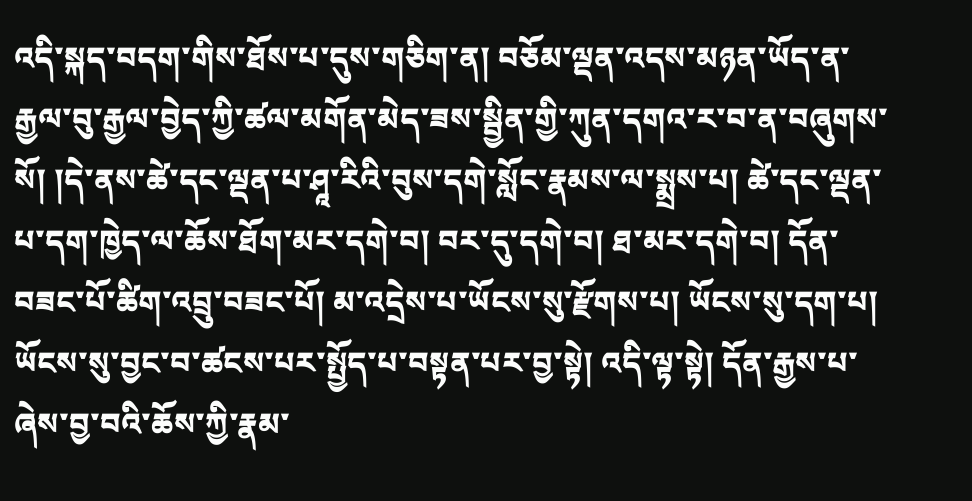འདི་སྐད་བདག་གིས་ཐོས་པ་དུས་གཅིག་ན། བཅོམ་ལྡན་འདས་མཉན་ཡོད་ན་རྒྱལ་བུ་རྒྱལ་བྱེད་ཀྱི་ཚལ་མགོན་མེད་ཟས་སྦྱིན་གྱི་ཀུན་དགའ་ར་བ་ན་བཞུགས་སོ། །དེ་ནས་ཚེ་དང་ལྡན་པ་ཤཱ་རིའི་བུས་དགེ་སློང་རྣམས་ལ་སྨྲས་པ། ཚེ་དང་ལྡན་པ་དག་ཁྱེད་ལ་ཆོས་ཐོག་མར་དགེ་བ། བར་དུ་དགེ་བ། ཐ་མར་དགེ་བ། དོན་བཟང་པོ་ཚིག་འབྲུ་བཟང་པོ། མ་འདྲེས་པ་ཡོངས་སུ་རྫོགས་པ། ཡོངས་སུ་དག་པ། ཡོངས་སུ་བྱང་བ་ཚངས་པར་སྤྱོད་པ་བསྟན་པར་བྱ་སྟེ། འདི་ལྟ་སྟེ། དོན་རྒྱས་པ་ཞེས་བྱ་བའི་ཆོས་ཀྱི་རྣམ་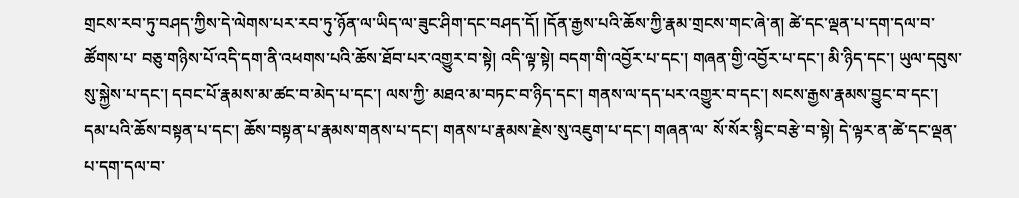གྲངས་རབ་ཏུ་བཤད་ཀྱིས་དེ་ལེགས་པར་རབ་ཏུ་ཉོན་ལ་ཡིད་ལ་ཟུང་ཤིག་དང་བཤད་དོ། །དོན་རྒྱས་པའི་ཆོས་ཀྱི་རྣམ་གྲངས་གང་ཞེ་ན། ཚེ་དང་ལྡན་པ་དག་དལ་བ་ཚོགས་པ་ བཅུ་གཉིས་པོ་འདི་དག་ནི་འཕགས་པའི་ཆོས་ཐོབ་པར་འགྱུར་བ་སྟེ། འདི་ལྟ་སྟེ། བདག་གི་འབྱོར་པ་དང་། གཞན་གྱི་འབྱོར་པ་དང་། མི་ཉིད་དང་། ཡུལ་དབུས་སུ་སྐྱེས་པ་དང་། དབང་པོ་རྣམས་མ་ཚང་བ་མེད་པ་དང་། ལས་ཀྱི་ མཐའ་མ་བཏང་བ་ཉིད་དང་། གནས་ལ་དད་པར་འགྱུར་བ་དང་། སངས་རྒྱས་རྣམས་བྱུང་བ་དང་། དམ་པའི་ཆོས་བསྟན་པ་དང་། ཆོས་བསྟན་པ་རྣམས་གནས་པ་དང་། གནས་པ་རྣམས་རྗེས་སུ་འཇུག་པ་དང་། གཞན་ལ་ སོ་སོར་སྙིང་བརྩེ་བ་སྟེ། དེ་ལྟར་ན་ཚེ་དང་ལྡན་པ་དག་དལ་བ་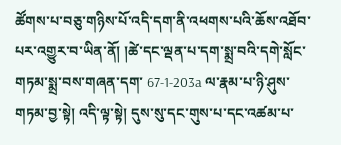ཚོགས་པ་བཅུ་གཉིས་པོ་འདི་དག་ནི་འཕགས་པའི་ཆོས་འཐོབ་པར་འགྱུར་བ་ཡིན་ནོ། །ཚེ་དང་ལྡན་པ་དག་སྨྲ་བའི་དགེ་སློང་གཏམ་སྨྲ་བས་གཞན་དག་ 67-1-203a ལ་རྣམ་པ་ཉི་ཤུས་གཏམ་བྱ་སྟེ། འདི་ལྟ་སྟེ། དུས་སུ་དང་གུས་པ་དང་འཚམ་པ་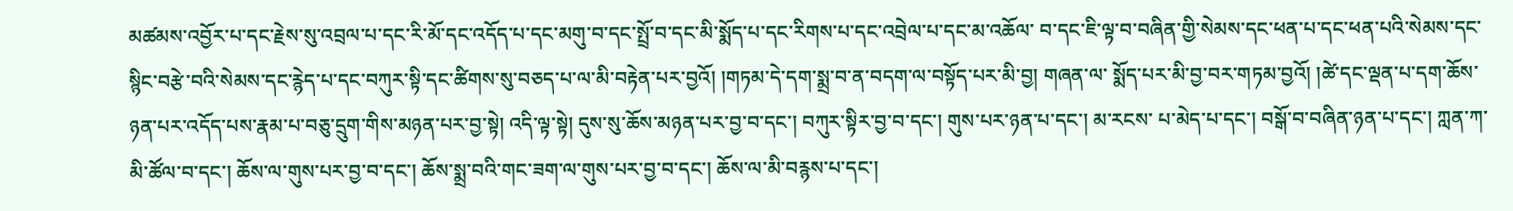མཚམས་འབྱོར་པ་དང་རྗེས་སུ་འབྲལ་པ་དང་རི་མོ་དང་འདོད་པ་དང་མགུ་བ་དང་སྤྲོ་བ་དང་མི་སྨོད་པ་དང་རིགས་པ་དང་འབྲེལ་པ་དང་མ་འཆོལ་ བ་དང་ཇི་ལྟ་བ་བཞིན་གྱི་སེམས་དང་ཕན་པ་དང་ཕན་པའི་སེམས་དང་སྙིང་བརྩེ་བའི་སེམས་དང་རྙེད་པ་དང་བཀུར་སྟི་དང་ཚིགས་སུ་བཅད་པ་ལ་མི་བརྟེན་པར་བྱའོ། །གཏམ་དེ་དག་སྨྲ་བ་ན་བདག་ལ་བསྟོད་པར་མི་བྱ། གཞན་ལ་ སྨོད་པར་མི་བྱ་བར་གཏམ་བྱའོ། །ཚེ་དང་ལྡན་པ་དག་ཆོས་ཉན་པར་འདོད་པས་རྣམ་པ་བཅུ་དྲུག་གིས་མཉན་པར་བྱ་སྟེ། འདི་ལྟ་སྟེ། དུས་སུ་ཆོས་མཉན་པར་བྱ་བ་དང་། བཀུར་སྟིར་བྱ་བ་དང་། གུས་པར་ཉན་པ་དང་། མ་རངས་ པ་མེད་པ་དང་། བསྒོ་བ་བཞིན་ཉན་པ་དང་། ཀླན་ཀ་མི་ཚོལ་བ་དང་། ཆོས་ལ་གུས་པར་བྱ་བ་དང་། ཆོས་སྨྲ་བའི་གང་ཟག་ལ་གུས་པར་བྱ་བ་དང་། ཆོས་ལ་མི་བརྙས་པ་དང་།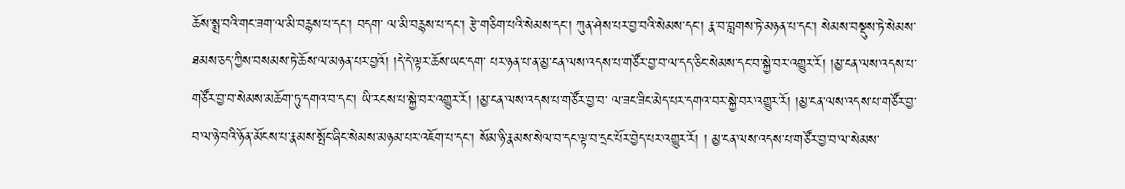ཆོས་སྨྲ་བའི་གང་ཟག་ལ་མི་བརྙས་པ་དང་། བདག་ ལ་མི་བརྙས་པ་དང་། རྩེ་གཅིག་པའི་སེམས་དང་། ཀུན་ཤེས་པར་བྱ་བའི་སེམས་དང་། རྣ་བ་བླགས་ཏེ་མཉན་པ་དང་། སེམས་བསྡུས་ཏེ་སེམས་ཐམས་ཅད་ཀྱིས་བསམས་ཏེ་ཆོས་ལ་མཉན་པར་བྱའོ། །དེ་དེ་ལྟར་ཆོས་ཡང་དག་ པར་ཉན་པ་ན་མྱ་ངན་ལས་འདས་པ་གཙོར་བྱ་བ་ལ་དད་ཅིང་སེམས་དང་བ་སྐྱེ་བར་འགྱུར་རོ། །མྱ་ངན་ལས་འདས་པ་གཙོར་བྱ་བ་སེམས་མཆོག་ཏུ་དགའ་བ་དང་། ཡི་རངས་པ་སྐྱེ་བར་འགྱུར་རོ། །མྱ་ངན་ལས་འདས་པ་གཙོར་བྱ་བ་ ལ་ཟང་ཟིང་མེད་པར་དགའ་བར་སྐྱེ་བར་འགྱུར་རོ། །མྱ་ངན་ལས་འདས་པ་གཙོར་བྱ་བ་ལ་ཉེ་བའི་ཉོན་མོངས་པ་རྣམས་སྤོང་ཞིང་སེམས་མཉམ་པར་འཇོག་པ་དང་། སོམ་ཉི་རྣམས་སེལ་བ་དང་ལྟ་བ་དྲང་པོར་བྱེད་པར་འགྱུར་རོ། ། མྱ་ངན་ལས་འདས་པ་གཙོར་བྱ་བ་ལ་སེམས་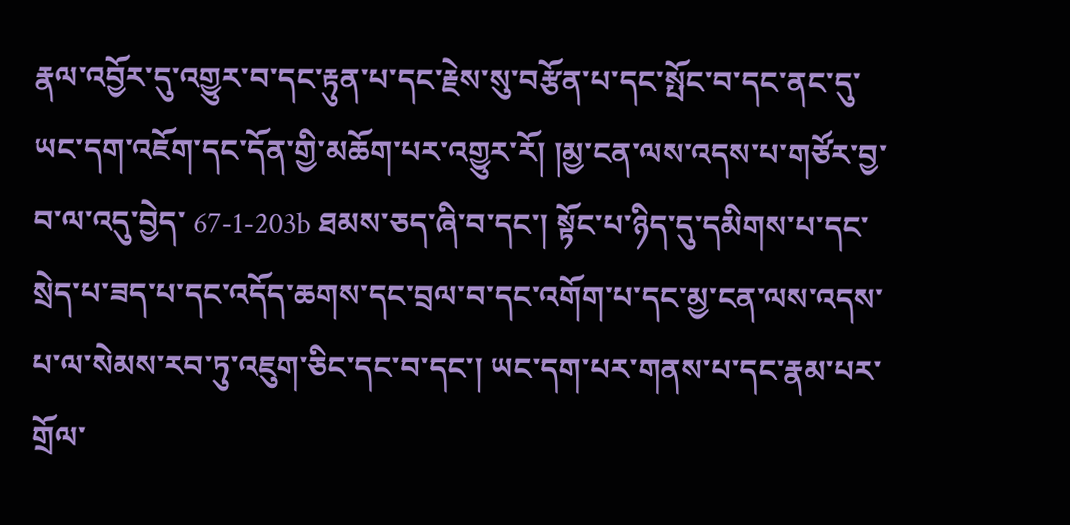རྣལ་འབྱོར་དུ་འགྱུར་བ་དང་རྟུན་པ་དང་རྗེས་སུ་བརྩོན་པ་དང་སྤོང་བ་དང་ནང་དུ་ཡང་དག་འཇོག་དང་དོན་གྱི་མཆོག་པར་འགྱུར་རོ། །མྱ་ངན་ལས་འདས་པ་གཙོར་བྱ་བ་ལ་འདུ་བྱེད་ 67-1-203b ཐམས་ཅད་ཞི་བ་དང་། སྟོང་པ་ཉིད་དུ་དམིགས་པ་དང་སྲེད་པ་ཟད་པ་དང་འདོད་ཆགས་དང་བྲལ་བ་དང་འགོག་པ་དང་མྱ་ངན་ལས་འདས་པ་ལ་སེམས་རབ་ཏུ་འཇུག་ཅིང་དང་བ་དང་། ཡང་དག་པར་གནས་པ་དང་རྣམ་པར་གྲོལ་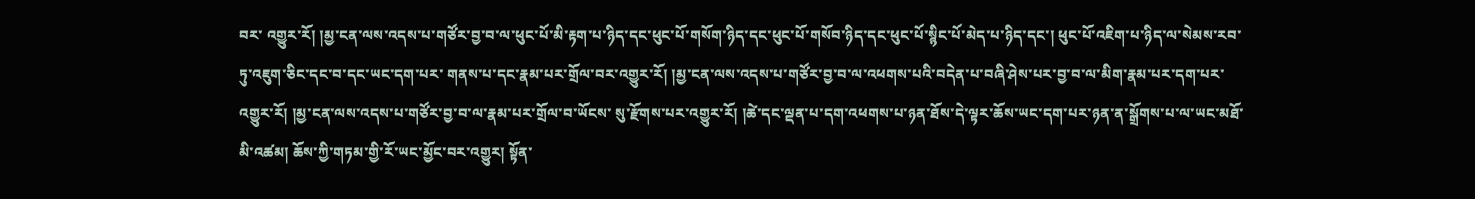བར་ འགྱུར་རོ། །མྱ་ངན་ལས་འདས་པ་གཙོར་བྱ་བ་ལ་ཕུང་པོ་མི་རྟག་པ་ཉིད་དང་ཕུང་པོ་གསོག་ཉིད་དང་ཕུང་པོ་གསོབ་ཉིད་དང་ཕུང་པོ་སྙིང་པོ་མེད་པ་ཉིད་དང་། ཕུང་པོ་འཇིག་པ་ཉིད་ལ་སེམས་རབ་ཏུ་འཇུག་ཅིང་དང་བ་དང་ཡང་དག་པར་ གནས་པ་དང་རྣམ་པར་གྲོལ་བར་འགྱུར་རོ། །མྱ་ངན་ལས་འདས་པ་གཙོར་བྱ་བ་ལ་འཕགས་པའི་བདེན་པ་བཞི་ཤེས་པར་བྱ་བ་ལ་མིག་རྣམ་པར་དག་པར་འགྱུར་རོ། །མྱ་ངན་ལས་འདས་པ་གཙོར་བྱ་བ་ལ་རྣམ་པར་གྲོལ་བ་ཡོངས་ སུ་རྫོགས་པར་འགྱུར་རོ། །ཚེ་དང་ལྡན་པ་དག་འཕགས་པ་ཉན་ཐོས་དེ་ལྟར་ཆོས་ཡང་དག་པར་ཉན་ན་སྒྲོགས་པ་ལ་ཡང་མཐོ་མི་འཚམ། ཆོས་ཀྱི་གཏམ་གྱི་རོ་ཡང་མྱོང་བར་འགྱུར། སྟོན་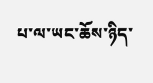པ་ལ་ཡང་ཆོས་ཉིད་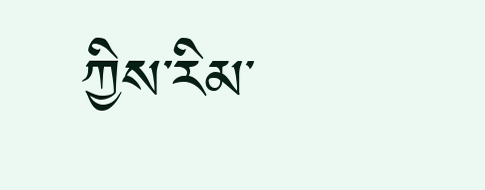ཀྱིས་རིམ་